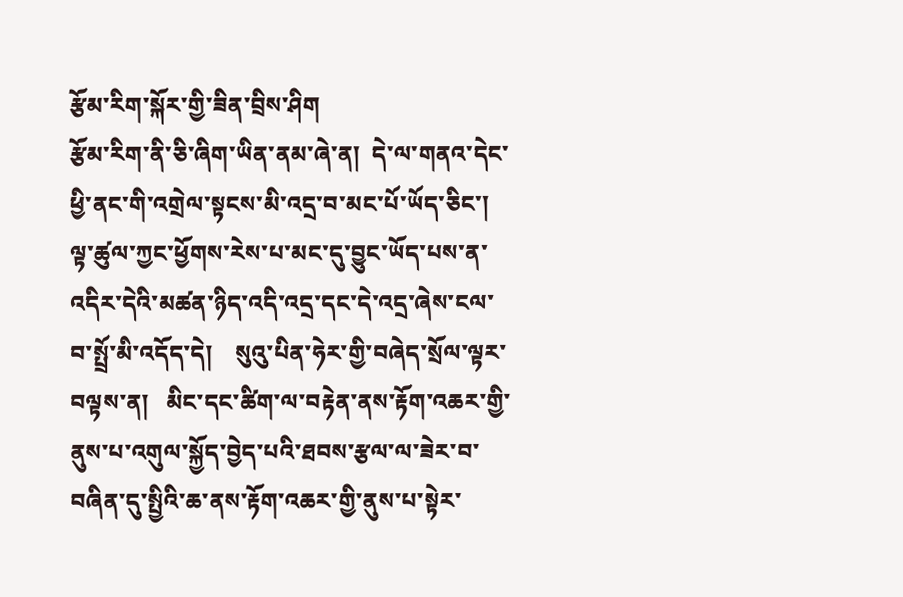རྩོམ་རིག་སྐོར་གྱི་ཟིན་བྲིས་ཤིག
རྩོམ་རིག་ནི་ཅི་ཞིག་ཡིན་ནམ་ཞེ་ན།  དེ་ལ་གནའ་དེང་ཕྱི་ནང་གི་འགྲེལ་སྟངས་མི་འདྲ་བ་མང་པོ་ཡོད་ཅིང་།  ལྟ་ཚུལ་ཀྱང་ཕྱོགས་རེས་པ་མང་དུ་བྱུང་ཡོད་པས་ན་འདིར་དེའི་མཚན་ཉིད་འདི་འདྲ་དང་དེ་འདྲ་ཞེས་ངལ་བ་སྤྲོ་མི་འདོད་དེ།    སུའུ་པིན་ཧེར་གྱི་བཞེད་སྲོལ་ལྟར་བལྟས་ན།   མིང་དང་ཚིག་ལ་བརྟེན་ནས་རྟོག་འཆར་གྱི་ནུས་པ་འགུལ་སྐྱོད་བྱེད་པའི་ཐབས་རྩལ་ལ་ཟེར་བ་བཞིན་དུ་སྤྱིའི་ཆ་ནས་རྟོག་འཆར་གྱི་ནུས་པ་སྟེར་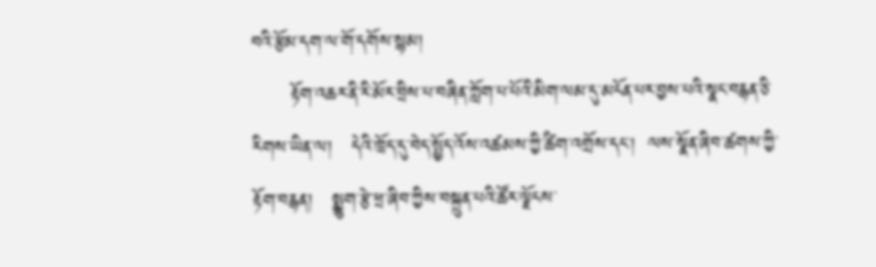བའི་རྩོམ་དག་ལ་གོ་དགོས་སྙམ།
      རྟོག་འཆར་ནི་རི་མོར་བྲིས་པ་བཞིན་ཀློག་པ་པོའི་མིག་ལམ་དུ་མངོན་པར་བྱས་པའི་སྣང་བརྙན་ཅི་རིགས་ཡིན་ལ།   དེའི་ཁྲོད་དུ་བེད་སྤྱོད་འོས་འཚམས་ཀྱི་ཚིག་འགྲོས་དང་།  ལས་སྣོན་ཞིབ་ཚགས་ཀྱི་རྟོག་བརྙན།   སྨྱུག་རྩེ་ཕྲ་ཞིབ་ཀྱིས་བསྐྲུན་པའི་ཚོར་ལྗོངས་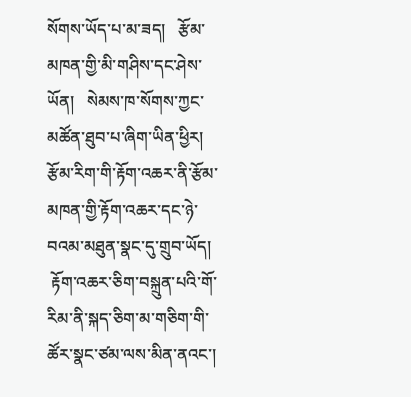སོགས་ཡོད་པ་མ་ཟད།   རྩོམ་མཁན་གྱི་མི་གཤིས་དང་ཤེས་ཡོན།   སེམས་ཁ་སོགས་ཀྱང་མཚོན་ཐུབ་པ་ཞིག་ཡིན་ཕྱིར།   རྩོམ་རིག་གི་རྟོག་འཆར་ནི་རྩོམ་མཁན་གྱི་རྟོག་འཆར་དང་ཉེ་བའམ་མཐུན་སྣང་དུ་གྲུབ་ཡོད།
 རྟོག་འཆར་ཅིག་བསྐྲུན་པའི་གོ་རིམ་ནི་སྐད་ཅིག་མ་གཅིག་གི་ཚོར་སྣང་ཙམ་ལས་མིན་ནའང་།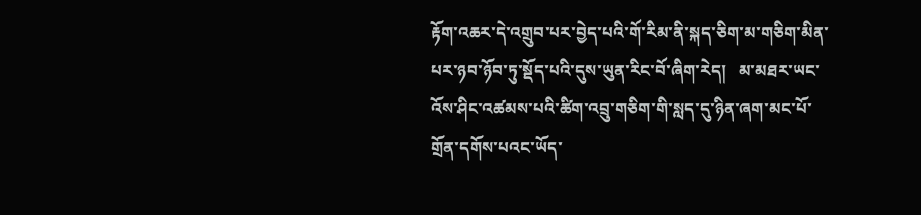རྟོག་འཆར་དེ་འགྲུབ་པར་བྱེད་པའི་གོ་རིམ་ནི་སྐད་ཅིག་མ་གཅིག་མིན་པར་ཉབ་ཉོབ་ཏུ་སྡོད་པའི་དུས་ཡུན་རིང་བོ་ཞིག་རེད།   མ་མཐར་ཡང་འོས་ཤིང་འཚམས་པའི་ཚིག་འབྲུ་གཅིག་གི་སླད་དུ་ཉིན་ཞག་མང་པོ་གྲོན་དགོས་པའང་ཡོད་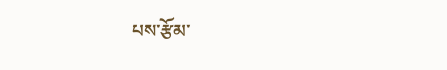པས་རྩོམ་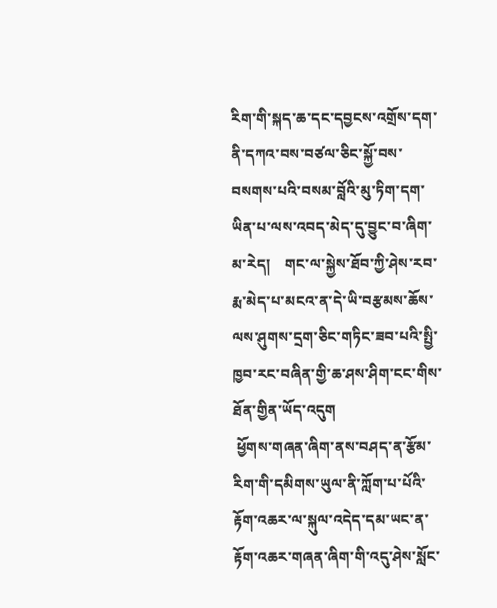རིག་གི་སྐད་ཆ་དང་དབྱངས་འགྲོས་དག་ནི་དཀའ་བས་བཙལ་ཅིང་སྐྱོ་བས་བསགས་པའི་བསམ་བློའི་མུ་ཏིག་དག་ཡིན་པ་ལས་འབད་མེད་དུ་བྱུང་བ་ཞིག་མ་རེད།    གང་ལ་སྐྱེས་ཐོབ་ཀྱི་ཤེས་རབ་རྨ་མེད་པ་མངའ་ན་དེ་ཡི་བརྩམས་ཆོས་ལས་ཤུགས་དྲག་ཅིང་གཏིང་ཟབ་པའི་སྤྱི་ཁྱབ་རང་བཞིན་གྱི་ཆ་ཤས་ཤིག་ངང་གིས་ཐོན་གྱིན་ཡོད་འདུག
 ཕྱོགས་གཞན་ཞིག་ནས་བཤད་ན་རྩོམ་རིག་གི་དམིགས་ཡུལ་ནི་ཀློག་པ་པོའི་རྟོག་འཆར་ལ་སྐུལ་འདེད་དམ་ཡང་ན་རྟོག་འཆར་གཞན་ཞིག་གི་འདུ་ཤེས་སློང་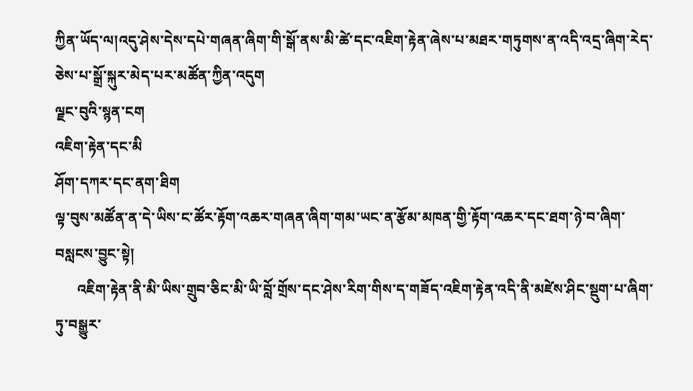ཀྱིན་ཡོད་ལ།འདུ་ཤེས་དེས་དཔེ་གཞན་ཞིག་གི་སྒོ་ནས་མི་ཚེ་དང་འཇིག་རྟེན་ཞེས་པ་མཐར་གཏུགས་ན་འདི་འདྲ་ཞིག་རེད་ཅེས་པ་སྒྲོ་སྐུར་མེད་པར་མཚོན་ཀྱིན་འདུག
ལྗང་བུའི་སྙན་ངག
འཇིག་རྟེན་དང་མི
ཤོག་དཀར་དང་ནག་ཐིག
ལྟ་བུས་མཚོན་ན་དེ་ཡིས་ང་ཚོར་རྟོག་འཆར་གཞན་ཞིག་གམ་ཡང་ན་རྩོམ་མཁན་གྱི་རྟོག་འཆར་དང་ཐག་ཉེ་བ་ཞིག་བསླངས་བྱུང་སྟེ།
      འཇིག་རྟེན་ནི་མི་ཡིས་གྲུབ་ཅིང་མི་ཡི་བློ་གྲོས་དང་ཤེས་རིག་གིས་ད་གཟོད་འཇིག་རྟེན་འདི་ནི་མཛེས་ཤིང་སྡུག་པ་ཞིག་ཏུ་བསྒྱུར་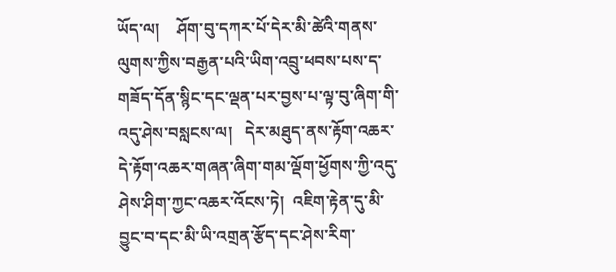ཡོད་ལ།    ཤོག་བུ་དཀར་པོ་དེར་མི་ཚེའི་གནས་ལུགས་ཀྱིས་བརྒྱན་པའི་ཡིག་འབྲུ་ཕབས་པས་ད་གཟོད་དོན་སྙིང་དང་ལྡན་པར་བྱས་པ་ལྟ་བུ་ཞིག་གི་འདུ་ཤེས་བསླངས་ལ།   དེར་མཐུད་ནས་རྟོག་འཆར་དེ་རྟོག་འཆར་གཞན་ཞིག་གམ་ལྡོག་ཕྱོགས་ཀྱི་འདུ་ཤེས་ཤིག་ཀྱང་འཆར་འོངས་ཏེ།  འཇིག་རྟེན་དུ་མི་བྱུང་བ་དང་མི་ཡི་འགྲན་རྩོད་དང་ཤེས་རིག་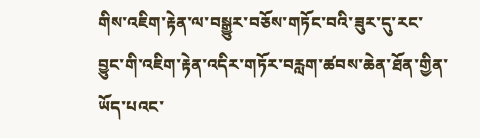གིས་འཇིག་རྟེན་ལ་བསྒྱུར་བཅོས་གཏོང་བའི་ཟུར་དུ་རང་བྱུང་གི་འཇིག་རྟེན་འདིར་གཏོར་བརླག་ཚབས་ཆེན་ཐོན་གྱིན་ཡོད་པའང་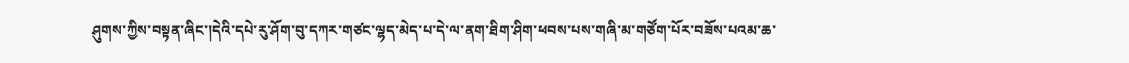ཤུགས་ཀྱིས་བསྟན་ཞིང་།དེའི་དཔེ་རུ་ཤོག་བུ་དཀར་གཙང་ལྷད་མེད་པ་དེ་ལ་ནག་ཐིག་ཤིག་ཕབས་པས་གཞི་མ་གཙོག་པོར་བཟོས་པའམ་ཆ་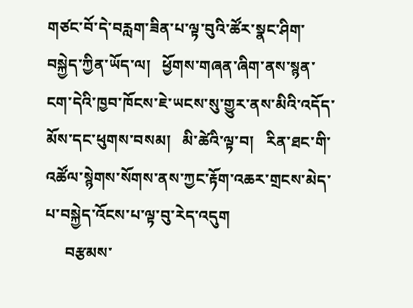གཙང་བོ་དེ་བརླག་ཟིན་པ་ལྟ་བུའི་ཚོར་སྣང་ཤིག་བསྐྱེད་ཀྱིན་ཡོད་ལ།   ཕྱོགས་གཞན་ཞིག་ནས་སྙན་ངག་དེའི་ཁྱབ་ཁོངས་ཇེ་ཡངས་སུ་གྱུར་ནས་མིའི་འདོད་མོས་དང་ཕུགས་བསམ།   མི་ཚེའི་ལྟ་བ།   རིན་ཐང་གི་འཚོལ་སྙེགས་སོགས་ནས་ཀྱང་རྟོག་འཆར་གྲངས་མེད་པ་བསྐྱེད་འོངས་པ་ལྟ་བུ་རེད་འདུག
     བརྩམས་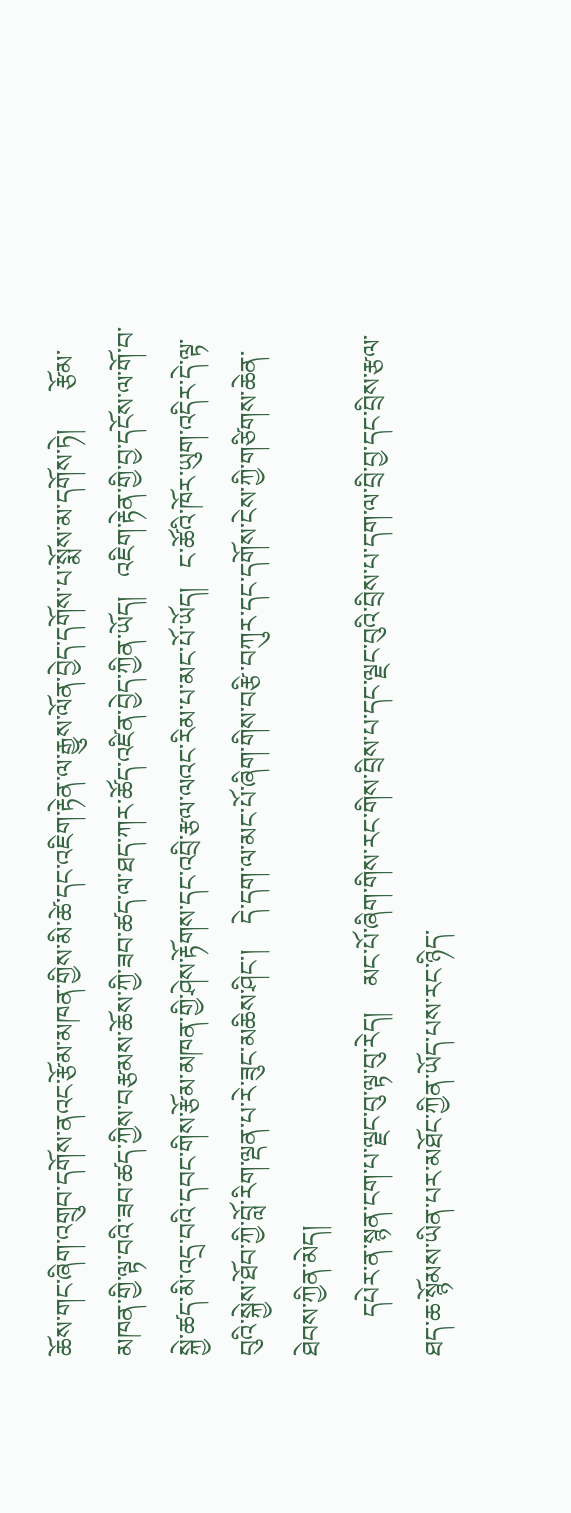ཆོས་གང་ཞིག་འགྲུབ་དགོས་ནའང་རྩོམ་མཁན་གྱིས་མི་ཚེ་དང་འཇིག་རྟེན་ལ་རྒྱུས་ལོན་བྱེད་དགོས་པ་སྨོས་མ་དགོས་ཏེ།      རྩོམ་མཁན་གྱི་ལྟ་བའི་ཟབ་ཚད་ཀྱིས་བརྩམས་ཆོས་ཀྱི་ཟབ་ཚད་ལ་ཐད་ཀར་ཚོད་འཛིན་བྱེད་ཀྱིན་ཡོད།   འཇིག་རྟེན་གྱི་བྱ་དངོས་ལ་གོ་བ་སྐྱེ་ཚད་མི་འདྲ་བའི་དབང་གིས་རྩོམ་མཁན་གྱི་ཤེས་རྟོགས་དང་འབྲི་རྩལ་ལའང་རིམ་པ་མང་པོ་ཡོད།   ང་ཚོའི་ཁོར་ཡུག་འདིར་དེ་ལྟ་བུའི་སྐྱེས་ཐོབ་ཀྱི་བློ་རིག་ལྡན་པ་རེ་ཟུང་མཆིས་ཤིང་།    དེ་དག་ལ་མང་པོ་ཞིག་གིས་བརྩི་བཀུར་དང་དགོས་ངེས་ཀྱི་གཙིགས་ཆེན་ཐེབས་ཀྱིན་མེད།
      དཔེར་ན་སྙན་ངག་པ་ལྗང་བུ་ལྟ་བུ་རེད།    མང་པོ་ཞིག་གིས་རང་གིས་བྲིས་པ་དང་ལྗང་བུའི་བྲིས་པ་དག་ལ་བྲི་བྱ་དང་བྲིས་རྩལ་ཐད་ཆ་སྙོམས་ཡིན་པར་མཐོང་ཀྱིན་ཡོད་པས་རང་ཉིད་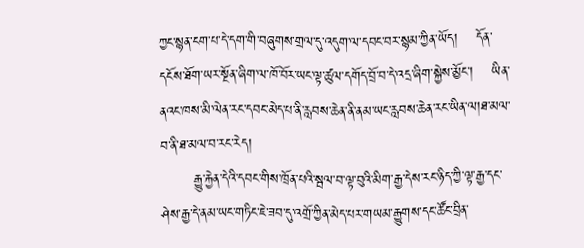ཀྱང་སྙན་ངག་པ་དེ་དག་གི་བཞུགས་གྲལ་དུ་འདུག་ལ་དབང་བར་སྙམ་ཀྱིན་ཡོད།    དོན་དངོས་ཐོག་ཡར་སྔོན་ཞིག་ལ་ཁོ་བོར་ཡང་ལྟ་ཚུལ་དགོད་བྲོ་བ་དེ་འདྲ་ཞིག་སྐྱེས་མྱོང་།    ཡིན་ནའང་ཁས་མི་ལེན་རང་དབང་མེད་པ་ནི་རླབས་ཆེན་ནི་ནམ་ཡང་རླབས་ཆེན་རང་ཡིན་ལ།ཐ་མལ་བ་ནི་ཐ་མལ་བ་རང་རེད།
       རྒྱུ་རྐྱེན་དེའི་དབང་གིས་ཁྲོན་པའི་སྦལ་བ་ལྟ་བུའི་མིག་རྒྱ་དེས་རང་ཉིད་ཀྱི་ལྟ་རྒྱ་དང་ཤེས་རྒྱ་དེ་ནམ་ཡང་གཏིང་ཇེ་ཟབ་དུ་འགྲོ་ཀྱིན་མེད་པར་གཡམ་རྒྱུགས་དང་ཚོང་བྲིན་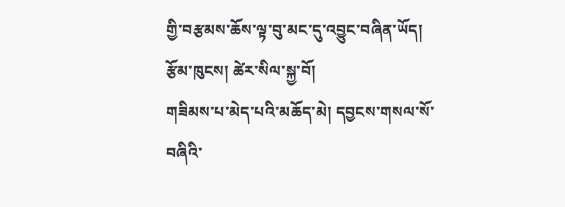གྱི་བརྩམས་ཆོས་ལྟ་བུ་མང་དུ་འབྱུང་བཞིན་ཡོད།
རྩོམ་ཁུངས། ཚེར་སིལ་སྐྱ་བོ།
གཟིམས་པ་མེད་པའི་མཆོད་མེ། དབྱངས་གསལ་སོ་བཞིའི་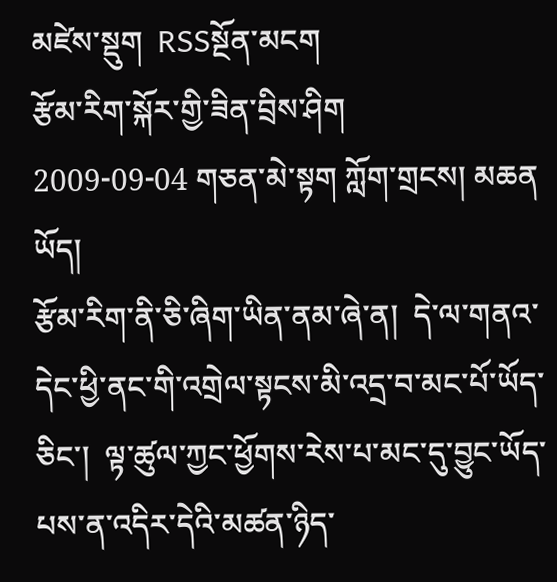མཛེས་སྡུག  RSSསྔོན་མངག
རྩོམ་རིག་སྐོར་གྱི་ཟིན་བྲིས་ཤིག
2009-09-04 གཅན་མེ་སྟག ཀློག་གྲངས། མཆན ཡོད།
རྩོམ་རིག་ནི་ཅི་ཞིག་ཡིན་ནམ་ཞེ་ན།  དེ་ལ་གནའ་དེང་ཕྱི་ནང་གི་འགྲེལ་སྟངས་མི་འདྲ་བ་མང་པོ་ཡོད་ཅིང་།  ལྟ་ཚུལ་ཀྱང་ཕྱོགས་རེས་པ་མང་དུ་བྱུང་ཡོད་པས་ན་འདིར་དེའི་མཚན་ཉིད་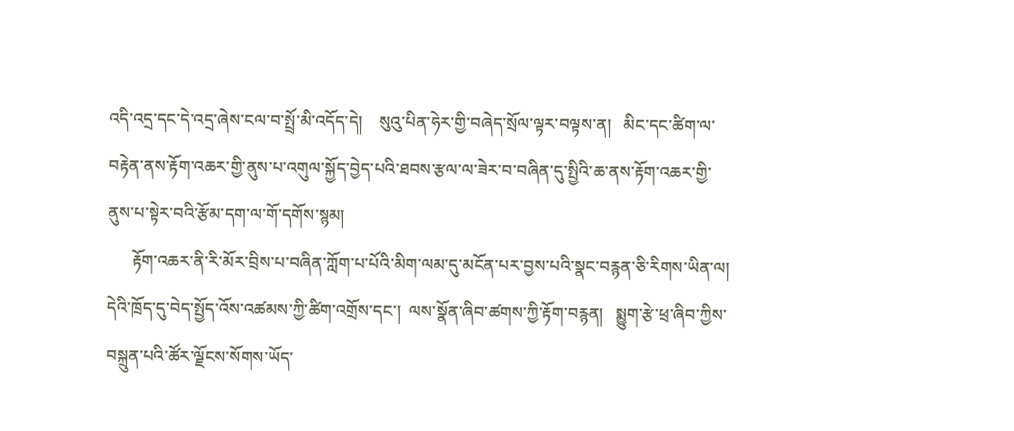འདི་འདྲ་དང་དེ་འདྲ་ཞེས་ངལ་བ་སྤྲོ་མི་འདོད་དེ།    སུའུ་པིན་ཧེར་གྱི་བཞེད་སྲོལ་ལྟར་བལྟས་ན།   མིང་དང་ཚིག་ལ་བརྟེན་ནས་རྟོག་འཆར་གྱི་ནུས་པ་འགུལ་སྐྱོད་བྱེད་པའི་ཐབས་རྩལ་ལ་ཟེར་བ་བཞིན་དུ་སྤྱིའི་ཆ་ནས་རྟོག་འཆར་གྱི་ནུས་པ་སྟེར་བའི་རྩོམ་དག་ལ་གོ་དགོས་སྙམ།
      རྟོག་འཆར་ནི་རི་མོར་བྲིས་པ་བཞིན་ཀློག་པ་པོའི་མིག་ལམ་དུ་མངོན་པར་བྱས་པའི་སྣང་བརྙན་ཅི་རིགས་ཡིན་ལ།   དེའི་ཁྲོད་དུ་བེད་སྤྱོད་འོས་འཚམས་ཀྱི་ཚིག་འགྲོས་དང་།  ལས་སྣོན་ཞིབ་ཚགས་ཀྱི་རྟོག་བརྙན།   སྨྱུག་རྩེ་ཕྲ་ཞིབ་ཀྱིས་བསྐྲུན་པའི་ཚོར་ལྗོངས་སོགས་ཡོད་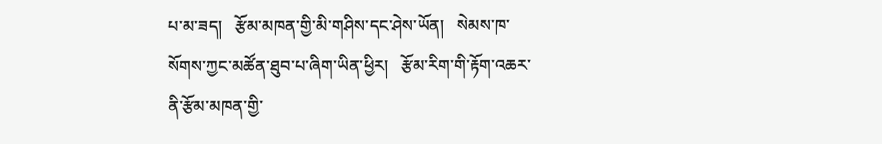པ་མ་ཟད།   རྩོམ་མཁན་གྱི་མི་གཤིས་དང་ཤེས་ཡོན།   སེམས་ཁ་སོགས་ཀྱང་མཚོན་ཐུབ་པ་ཞིག་ཡིན་ཕྱིར།   རྩོམ་རིག་གི་རྟོག་འཆར་ནི་རྩོམ་མཁན་གྱི་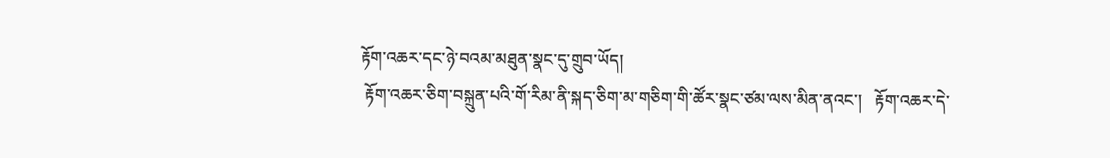རྟོག་འཆར་དང་ཉེ་བའམ་མཐུན་སྣང་དུ་གྲུབ་ཡོད།
 རྟོག་འཆར་ཅིག་བསྐྲུན་པའི་གོ་རིམ་ནི་སྐད་ཅིག་མ་གཅིག་གི་ཚོར་སྣང་ཙམ་ལས་མིན་ནའང་།   རྟོག་འཆར་དེ་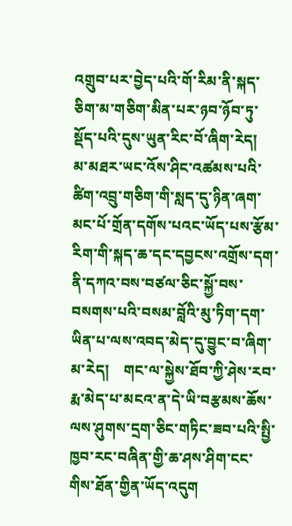འགྲུབ་པར་བྱེད་པའི་གོ་རིམ་ནི་སྐད་ཅིག་མ་གཅིག་མིན་པར་ཉབ་ཉོབ་ཏུ་སྡོད་པའི་དུས་ཡུན་རིང་བོ་ཞིག་རེད།   མ་མཐར་ཡང་འོས་ཤིང་འཚམས་པའི་ཚིག་འབྲུ་གཅིག་གི་སླད་དུ་ཉིན་ཞག་མང་པོ་གྲོན་དགོས་པའང་ཡོད་པས་རྩོམ་རིག་གི་སྐད་ཆ་དང་དབྱངས་འགྲོས་དག་ནི་དཀའ་བས་བཙལ་ཅིང་སྐྱོ་བས་བསགས་པའི་བསམ་བློའི་མུ་ཏིག་དག་ཡིན་པ་ལས་འབད་མེད་དུ་བྱུང་བ་ཞིག་མ་རེད།    གང་ལ་སྐྱེས་ཐོབ་ཀྱི་ཤེས་རབ་རྨ་མེད་པ་མངའ་ན་དེ་ཡི་བརྩམས་ཆོས་ལས་ཤུགས་དྲག་ཅིང་གཏིང་ཟབ་པའི་སྤྱི་ཁྱབ་རང་བཞིན་གྱི་ཆ་ཤས་ཤིག་ངང་གིས་ཐོན་གྱིན་ཡོད་འདུག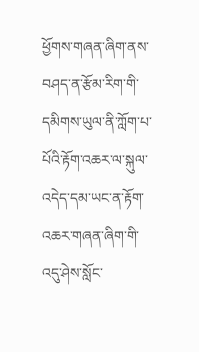ཕྱོགས་གཞན་ཞིག་ནས་བཤད་ན་རྩོམ་རིག་གི་དམིགས་ཡུལ་ནི་ཀློག་པ་པོའི་རྟོག་འཆར་ལ་སྐུལ་འདེད་དམ་ཡང་ན་རྟོག་འཆར་གཞན་ཞིག་གི་འདུ་ཤེས་སློང་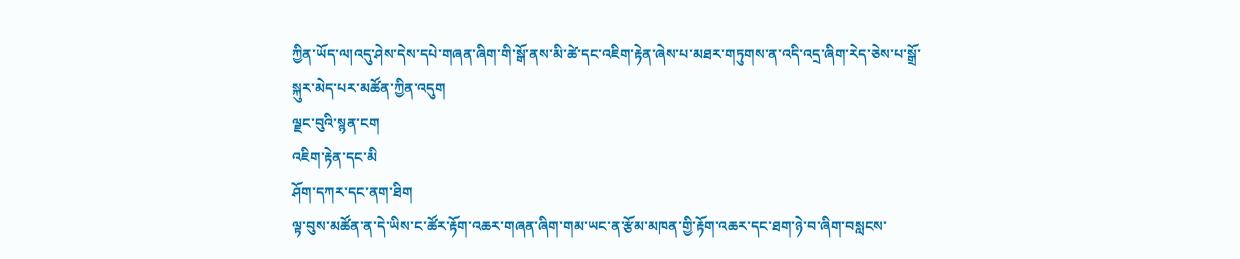ཀྱིན་ཡོད་ལ།འདུ་ཤེས་དེས་དཔེ་གཞན་ཞིག་གི་སྒོ་ནས་མི་ཚེ་དང་འཇིག་རྟེན་ཞེས་པ་མཐར་གཏུགས་ན་འདི་འདྲ་ཞིག་རེད་ཅེས་པ་སྒྲོ་སྐུར་མེད་པར་མཚོན་ཀྱིན་འདུག
ལྗང་བུའི་སྙན་ངག
འཇིག་རྟེན་དང་མི
ཤོག་དཀར་དང་ནག་ཐིག
ལྟ་བུས་མཚོན་ན་དེ་ཡིས་ང་ཚོར་རྟོག་འཆར་གཞན་ཞིག་གམ་ཡང་ན་རྩོམ་མཁན་གྱི་རྟོག་འཆར་དང་ཐག་ཉེ་བ་ཞིག་བསླངས་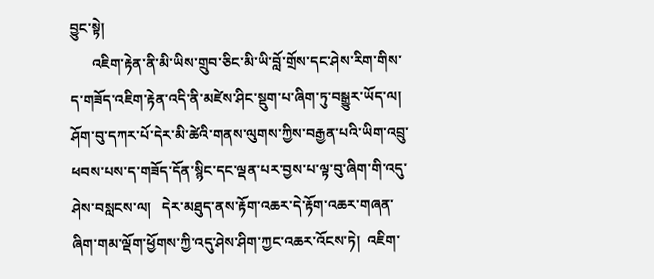བྱུང་སྟེ།
      འཇིག་རྟེན་ནི་མི་ཡིས་གྲུབ་ཅིང་མི་ཡི་བློ་གྲོས་དང་ཤེས་རིག་གིས་ད་གཟོད་འཇིག་རྟེན་འདི་ནི་མཛེས་ཤིང་སྡུག་པ་ཞིག་ཏུ་བསྒྱུར་ཡོད་ལ།    ཤོག་བུ་དཀར་པོ་དེར་མི་ཚེའི་གནས་ལུགས་ཀྱིས་བརྒྱན་པའི་ཡིག་འབྲུ་ཕབས་པས་ད་གཟོད་དོན་སྙིང་དང་ལྡན་པར་བྱས་པ་ལྟ་བུ་ཞིག་གི་འདུ་ཤེས་བསླངས་ལ།   དེར་མཐུད་ནས་རྟོག་འཆར་དེ་རྟོག་འཆར་གཞན་ཞིག་གམ་ལྡོག་ཕྱོགས་ཀྱི་འདུ་ཤེས་ཤིག་ཀྱང་འཆར་འོངས་ཏེ།  འཇིག་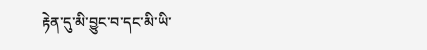རྟེན་དུ་མི་བྱུང་བ་དང་མི་ཡི་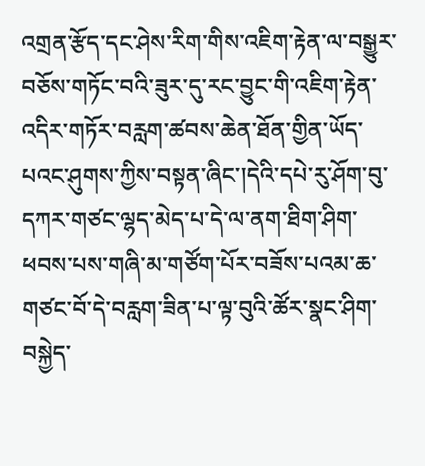འགྲན་རྩོད་དང་ཤེས་རིག་གིས་འཇིག་རྟེན་ལ་བསྒྱུར་བཅོས་གཏོང་བའི་ཟུར་དུ་རང་བྱུང་གི་འཇིག་རྟེན་འདིར་གཏོར་བརླག་ཚབས་ཆེན་ཐོན་གྱིན་ཡོད་པའང་ཤུགས་ཀྱིས་བསྟན་ཞིང་།དེའི་དཔེ་རུ་ཤོག་བུ་དཀར་གཙང་ལྷད་མེད་པ་དེ་ལ་ནག་ཐིག་ཤིག་ཕབས་པས་གཞི་མ་གཙོག་པོར་བཟོས་པའམ་ཆ་གཙང་བོ་དེ་བརླག་ཟིན་པ་ལྟ་བུའི་ཚོར་སྣང་ཤིག་བསྐྱེད་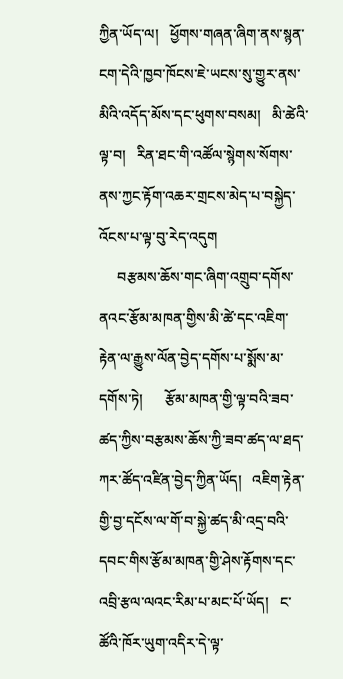ཀྱིན་ཡོད་ལ།   ཕྱོགས་གཞན་ཞིག་ནས་སྙན་ངག་དེའི་ཁྱབ་ཁོངས་ཇེ་ཡངས་སུ་གྱུར་ནས་མིའི་འདོད་མོས་དང་ཕུགས་བསམ།   མི་ཚེའི་ལྟ་བ།   རིན་ཐང་གི་འཚོལ་སྙེགས་སོགས་ནས་ཀྱང་རྟོག་འཆར་གྲངས་མེད་པ་བསྐྱེད་འོངས་པ་ལྟ་བུ་རེད་འདུག
     བརྩམས་ཆོས་གང་ཞིག་འགྲུབ་དགོས་ནའང་རྩོམ་མཁན་གྱིས་མི་ཚེ་དང་འཇིག་རྟེན་ལ་རྒྱུས་ལོན་བྱེད་དགོས་པ་སྨོས་མ་དགོས་ཏེ།      རྩོམ་མཁན་གྱི་ལྟ་བའི་ཟབ་ཚད་ཀྱིས་བརྩམས་ཆོས་ཀྱི་ཟབ་ཚད་ལ་ཐད་ཀར་ཚོད་འཛིན་བྱེད་ཀྱིན་ཡོད།   འཇིག་རྟེན་གྱི་བྱ་དངོས་ལ་གོ་བ་སྐྱེ་ཚད་མི་འདྲ་བའི་དབང་གིས་རྩོམ་མཁན་གྱི་ཤེས་རྟོགས་དང་འབྲི་རྩལ་ལའང་རིམ་པ་མང་པོ་ཡོད།   ང་ཚོའི་ཁོར་ཡུག་འདིར་དེ་ལྟ་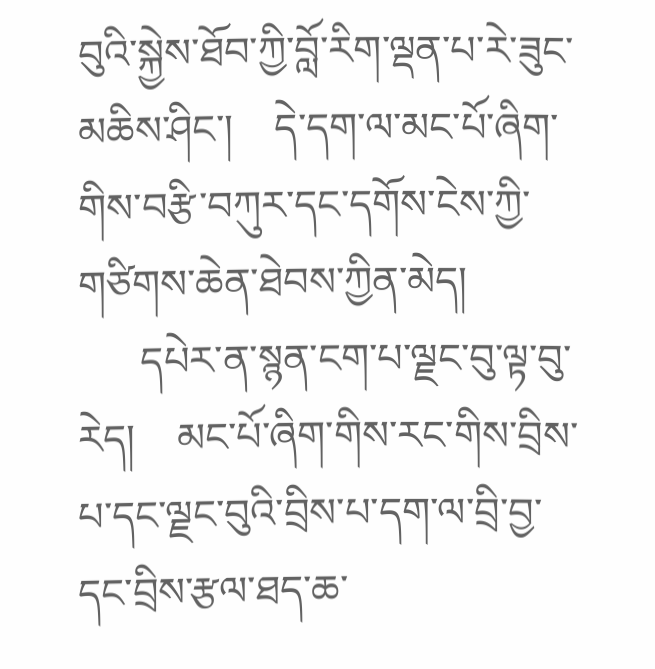བུའི་སྐྱེས་ཐོབ་ཀྱི་བློ་རིག་ལྡན་པ་རེ་ཟུང་མཆིས་ཤིང་།    དེ་དག་ལ་མང་པོ་ཞིག་གིས་བརྩི་བཀུར་དང་དགོས་ངེས་ཀྱི་གཙིགས་ཆེན་ཐེབས་ཀྱིན་མེད།
      དཔེར་ན་སྙན་ངག་པ་ལྗང་བུ་ལྟ་བུ་རེད།    མང་པོ་ཞིག་གིས་རང་གིས་བྲིས་པ་དང་ལྗང་བུའི་བྲིས་པ་དག་ལ་བྲི་བྱ་དང་བྲིས་རྩལ་ཐད་ཆ་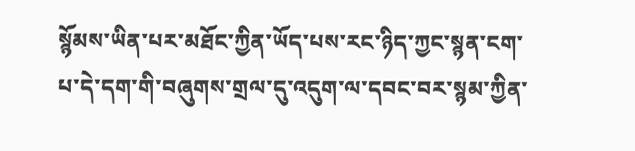སྙོམས་ཡིན་པར་མཐོང་ཀྱིན་ཡོད་པས་རང་ཉིད་ཀྱང་སྙན་ངག་པ་དེ་དག་གི་བཞུགས་གྲལ་དུ་འདུག་ལ་དབང་བར་སྙམ་ཀྱིན་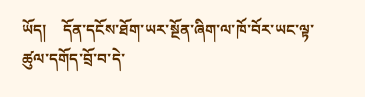ཡོད།    དོན་དངོས་ཐོག་ཡར་སྔོན་ཞིག་ལ་ཁོ་བོར་ཡང་ལྟ་ཚུལ་དགོད་བྲོ་བ་དེ་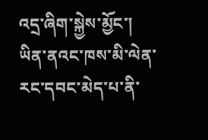འདྲ་ཞིག་སྐྱེས་མྱོང་།    ཡིན་ནའང་ཁས་མི་ལེན་རང་དབང་མེད་པ་ནི་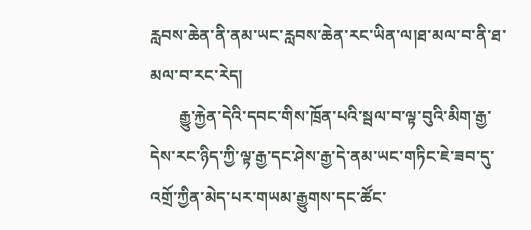རླབས་ཆེན་ནི་ནམ་ཡང་རླབས་ཆེན་རང་ཡིན་ལ།ཐ་མལ་བ་ནི་ཐ་མལ་བ་རང་རེད།
       རྒྱུ་རྐྱེན་དེའི་དབང་གིས་ཁྲོན་པའི་སྦལ་བ་ལྟ་བུའི་མིག་རྒྱ་དེས་རང་ཉིད་ཀྱི་ལྟ་རྒྱ་དང་ཤེས་རྒྱ་དེ་ནམ་ཡང་གཏིང་ཇེ་ཟབ་དུ་འགྲོ་ཀྱིན་མེད་པར་གཡམ་རྒྱུགས་དང་ཚོང་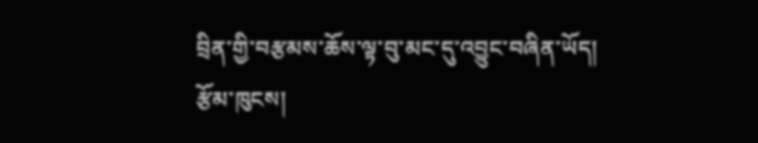བྲིན་གྱི་བརྩམས་ཆོས་ལྟ་བུ་མང་དུ་འབྱུང་བཞིན་ཡོད།
རྩོམ་ཁུངས།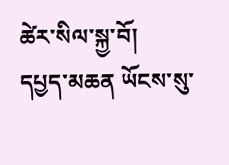ཚེར་སིལ་སྐྱ་བོ།
དཔྱད་མཆན ཡོངས་སུ་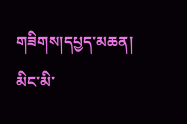གཟིགས།དཔྱད་མཆན།
མིང་མི་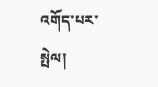འགོད་པར་སྤེལ།